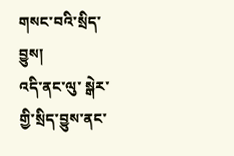གསང་བའི་སྲིད་བྱུས།
འདི་ནང་ལུ་ སྒེར་གྱི་སྲིད་བྱུས་ནང་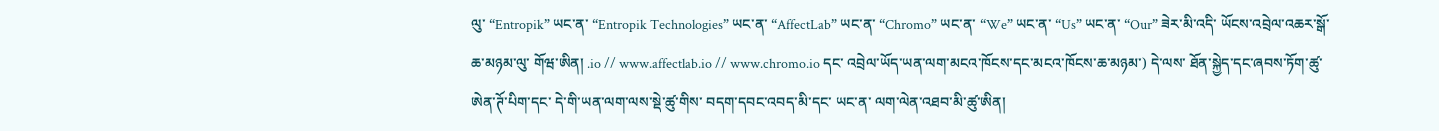ལུ་ “Entropik” ཡང་ན་ “Entropik Technologies” ཡང་ན་ “AffectLab” ཡང་ན་ “Chromo” ཡང་ན་ “We” ཡང་ན་ “Us” ཡང་ན་ “Our” ཟེར་མི་འདི་ ཡོངས་འབྲེལ་འཆར་སྒོ་ཆ་མཉམ་ལུ་ གོཝ་ཨིན། .io // www.affectlab.io // www.chromo.io དང་ འབྲེལ་ཡོད་ཡན་ལག་མངའ་ཁོངས་དང་མངའ་ཁོངས་ཆ་མཉམ་) དེ་ལས་ ཐོན་སྐྱེད་དང་ཞབས་ཏོག་ཚུ་ ཨེན་ཊོ་པིག་དང་ དེ་གི་ཡན་ལག་ལས་སྡེ་ཚུ་གིས་ བདག་དབང་འབད་མི་དང་ ཡང་ན་ ལག་ལེན་འཐབ་མི་ཚུ་ཨིན།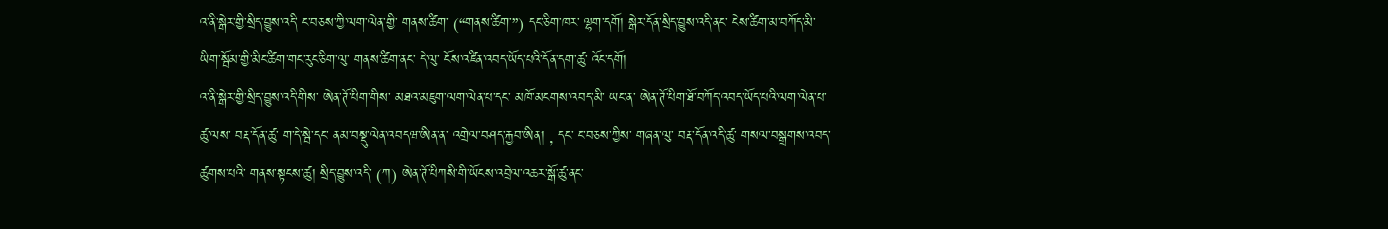འ་ནི་སྒེར་གྱི་སྲིད་བྱུས་འདི་ ང་བཅས་ཀྱི་ལག་ལེན་གྱི་ གནས་ཚིག་ (“གནས་ཚིག་”) དང་ཅིག་ཁར་ ལྷག་དགོ། སྒེར་དོན་སྲིད་བྱུས་འདི་ནང་ ངེས་ཚིག་མ་བཀོད་མི་ ཡིག་སྦོམ་གྱི་མིང་ཚིག་གང་རུང་ཅིག་ལུ་ གནས་ཚིག་ནང་ དེ་ལུ་ ངོས་འཛིན་འབད་ཡོད་པའི་དོན་དག་ཚུ་ འོང་དགོ།
འ་ནི་སྒེར་གྱི་སྲིད་བྱུས་འདི་གིས་ ཨེན་ཊོ་པིག་གིས་ མཐའ་མཇུག་ལག་ལེན་པ་དང་ མཁོ་མངགས་འབད་མི་ ཡང་ན་ ཨེན་ཊོ་པིག་ཐོ་བཀོད་འབད་ཡོད་པའི་ལག་ལེན་པ་ཚུ་ལས་ བརྡ་དོན་ཚུ་ ག་དེ་སྦེ་དང་ ནམ་བསྡུ་ལེན་འབདཝ་ཨིན་ན་ འགྲེལ་བཤད་རྐྱབ་ཨིན། , དང་ ང་བཅས་ཀྱིས་ གཞན་ལུ་ བརྡ་དོན་འདི་ཚུ་ གསལ་བསྒྲགས་འབད་ཚུགས་པའི་ གནས་སྟངས་ཚུ། སྲིད་བྱུས་འདི་ (ཀ) ཨེན་ཊོ་པིཀསི་གི་ཡོངས་འབྲེལ་འཆར་སྒོ་ཚུ་ནང་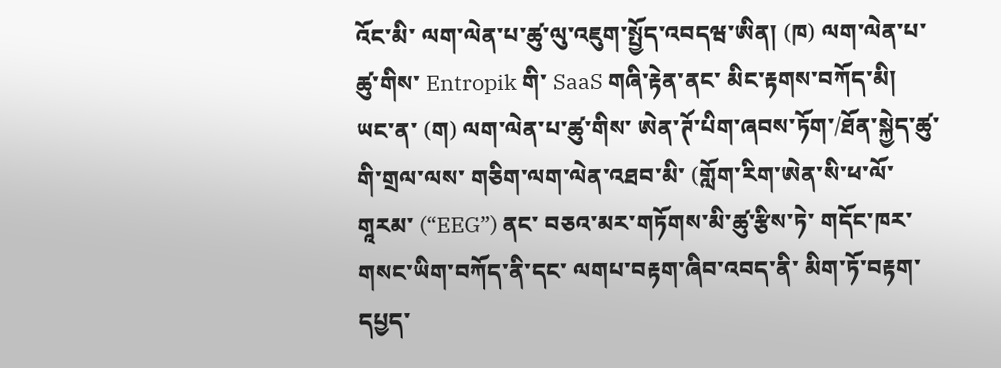འོང་མི་ ལག་ལེན་པ་ཚུ་ལུ་འཇུག་སྤྱོད་འབདཝ་ཨིན། (ཁ) ལག་ལེན་པ་ཚུ་གིས་ Entropik གི་ SaaS གཞི་རྟེན་ནང་ མིང་རྟགས་བཀོད་མི། ཡང་ན་ (ག) ལག་ལེན་པ་ཚུ་གིས་ ཨེན་ཊོ་པིག་ཞབས་ཏོག་/ཐོན་སྐྱེད་ཚུ་གི་གྲལ་ལས་ གཅིག་ལག་ལེན་འཐབ་མི་ (གློག་རིག་ཨེན་སི་ཕ་ལོ་གཱརམ་ (“EEG”) ནང་ བཅའ་མར་གཏོགས་མི་ཚུ་རྩིས་ཏེ་ གདོང་ཁར་ གསང་ཡིག་བཀོད་ནི་དང་ ལགཔ་བརྟག་ཞིབ་འབད་ནི་ མིག་ཏོ་བརྟག་དཔྱད་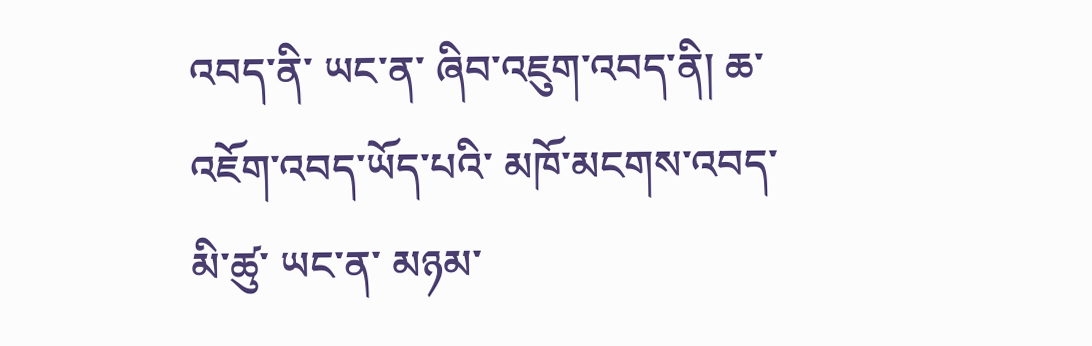འབད་ནི་ ཡང་ན་ ཞིབ་འཇུག་འབད་ནི། ཆ་འཇོག་འབད་ཡོད་པའི་ མཁོ་མངགས་འབད་མི་ཚུ་ ཡང་ན་ མཉམ་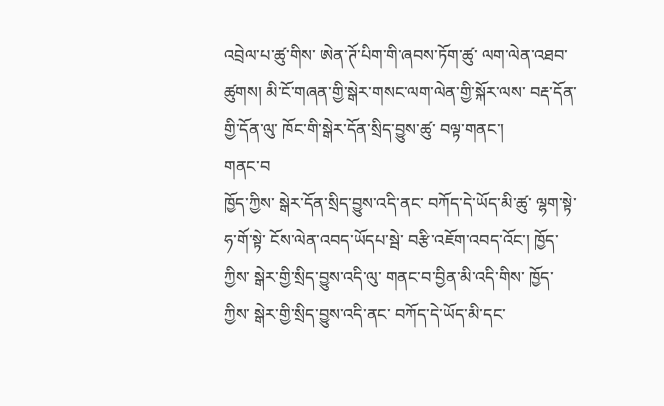འབྲེལ་པ་ཚུ་གིས་ ཨེན་ཊོ་པིག་གི་ཞབས་ཏོག་ཚུ་ ལག་ལེན་འཐབ་ཚུགས། མི་ངོ་གཞན་གྱི་སྒེར་གསང་ལག་ལེན་གྱི་སྐོར་ལས་ བརྡ་དོན་གྱི་དོན་ལུ་ ཁོང་གི་སྒེར་དོན་སྲིད་བྱུས་ཚུ་ བལྟ་གནང་།
གནང་བ
ཁྱོད་ཀྱིས་ སྒེར་དོན་སྲིད་བྱུས་འདི་ནང་ བཀོད་དེ་ཡོད་མི་ཚུ་ ལྷག་སྟེ་ ཧ་གོ་སྟེ་ ངོས་ལེན་འབད་ཡོདཔ་སྦེ་ བརྩི་འཇོག་འབད་འོང་། ཁྱོད་ཀྱིས་ སྒེར་གྱི་སྲིད་བྱུས་འདི་ལུ་ གནང་བ་བྱིན་མི་འདི་གིས་ ཁྱོད་ཀྱིས་ སྒེར་གྱི་སྲིད་བྱུས་འདི་ནང་ བཀོད་དེ་ཡོད་མི་དང་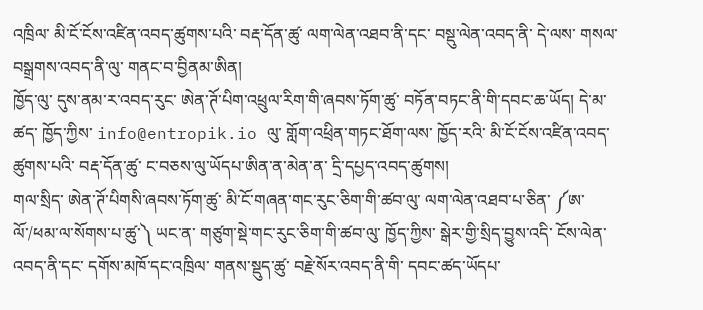འཁྲིལ་ མི་ངོ་ངོས་འཛིན་འབད་ཚུགས་པའི་ བརྡ་དོན་ཚུ་ ལག་ལེན་འཐབ་ནི་དང་ བསྡུ་ལེན་འབད་ནི་ དེ་ལས་ གསལ་བསྒྲགས་འབད་ནི་ལུ་ གནང་བ་བྱིནམ་ཨིན།
ཁྱོད་ལུ་ དུས་ནམ་ར་འབད་རུང་ ཨེན་ཊོ་པིག་འཕྲུལ་རིག་གི་ཞབས་ཏོག་ཚུ་ བཏོན་བཏང་ནི་གི་དབང་ཆ་ཡོད། དེ་མ་ཚད་ ཁྱོད་ཀྱིས་ info@entropik.io ལུ་ གློག་འཕྲིན་གཏང་ཐོག་ལས་ ཁྱོད་རའི་ མི་ངོ་ངོས་འཛིན་འབད་ཚུགས་པའི་ བརྡ་དོན་ཚུ་ ང་བཅས་ལུ་ཡོདཔ་ཨིན་ན་མེན་ན་ དྲི་དཔྱད་འབད་ཚུགས།
གལ་སྲིད་ ཨེན་ཊོ་པིགསི་ཞབས་ཏོག་ཚུ་ མི་ངོ་གཞན་གང་རུང་ཅིག་གི་ཚབ་ལུ་ ལག་ལེན་འཐབ་པ་ཅིན་ ༼ཨ་ལོ་/ཕམ་ལ་སོགས་པ་ཚུ་༽ ཡང་ན་ གཙུག་སྡེ་གང་རུང་ཅིག་གི་ཚབ་ལུ་ ཁྱོད་ཀྱིས་ སྒེར་གྱི་སྲིད་བྱུས་འདི་ ངོས་ལེན་འབད་ནི་དང་ དགོས་མཁོ་དང་འཁྲིལ་ གནས་སྡུད་ཚུ་ བརྗེ་སོར་འབད་ནི་གི་ དབང་ཚད་ཡོདཔ་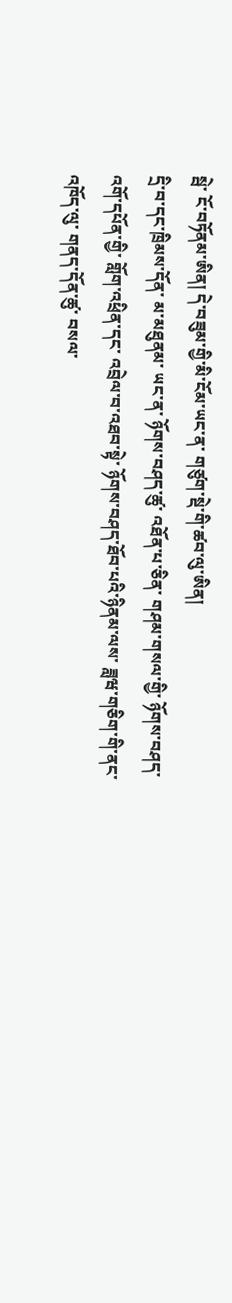སྦེ་ ངོ་བཏོནམ་ཨིན། དེ་བཟུམ་གྱི་མི་ངོམ་ཡང་ན་ གཙུག་སྡེ་གི་ཚབ་ལུ་ཨིན།
དྲི་བ་དང་ཁྲིམས་དོན་ མ་མཐུནམ་ ཡང་ན་ ཉོགས་བཤད་ཚུ་ འཐོན་པ་ཅིན་ གཤམ་གསལ་གྱི་ ཉོགས་བཤད་འགོ་དཔོན་གྱི་ གློག་འཕྲིན་དང་ འབྲེལ་བ་འཐབ་སྟེ་ ཉོགས་བཤད་ཐོབ་པའི་ཉིནམ་ལས་ ཟླཝ་གཅིག་གི་ནང་འཁོད་ལུ་ གནད་དོན་ཚུ་ བསལ་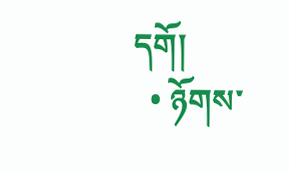དགོ།
  • ཉོགས་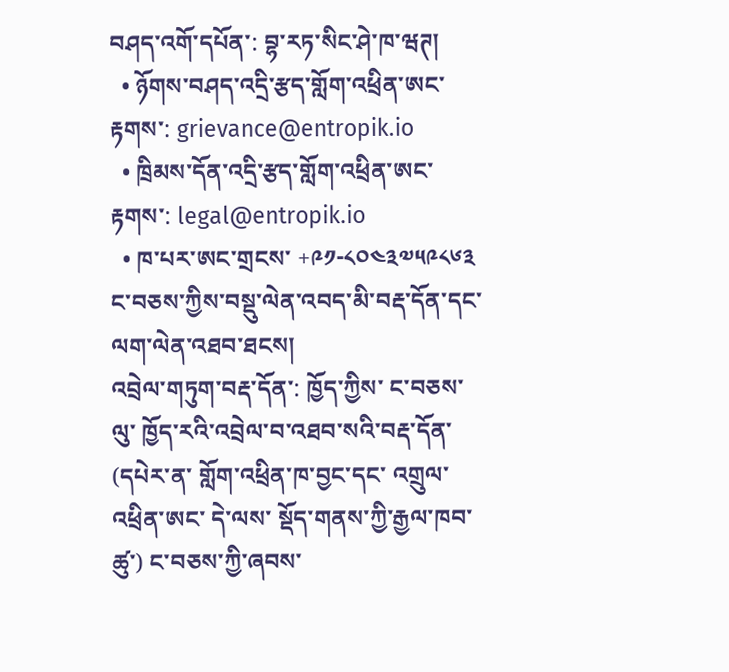བཤད་འགོ་དཔོན་: བྷ་རཏ་སིང་ཤེ་ཁ་ཝཊ།
  • ཉོགས་བཤད་འདྲི་རྩད་གློག་འཕྲིན་ཨང་རྟགས་: grievance@entropik.io
  • ཁྲིམས་དོན་འདྲི་རྩད་གློག་འཕྲིན་ཨང་རྟགས་: legal@entropik.io
  • ཁ་པར་ཨང་གྲངས་ +༩༡-༨༠༤༣༧༥༩༨༦༣
ང་བཅས་ཀྱིས་བསྡུ་ལེན་འབད་མི་བརྡ་དོན་དང་ ལག་ལེན་འཐབ་ཐངས།
འབྲེལ་གཏུག་བརྡ་དོན་: ཁྱོད་ཀྱིས་ ང་བཅས་ལུ་ ཁྱོད་རའི་འབྲེལ་བ་འཐབ་སའི་བརྡ་དོན་ (དཔེར་ན་ གློག་འཕྲིན་ཁ་བྱང་དང་ འགྲུལ་འཕྲིན་ཨང་ དེ་ལས་ སྡོད་གནས་ཀྱི་རྒྱལ་ཁབ་ཚུ་) ང་བཅས་ཀྱི་ཞབས་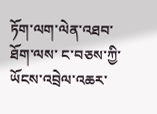ཏོག་ལག་ལེན་འཐབ་ཐོག་ལས་ ང་བཅས་ཀྱི་ཡོངས་འབྲེལ་འཆར་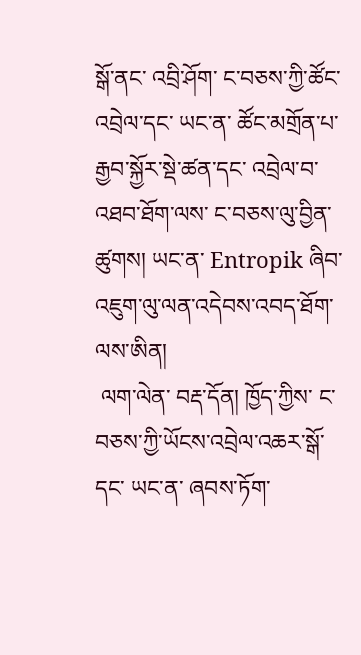སྒོ་ནང་ འབྲི་ཤོག་ ང་བཅས་ཀྱི་ཚོང་འབྲེལ་དང་ ཡང་ན་ ཚོང་མགྲོན་པ་རྒྱབ་སྐྱོར་སྡེ་ཚན་དང་ འབྲེལ་བ་འཐབ་ཐོག་ལས་ ང་བཅས་ལུ་བྱིན་ཚུགས། ཡང་ན་ Entropik ཞིབ་འཇུག་ལུ་ལན་འདེབས་འབད་ཐོག་ལས་ཨིན།
 ལག་ལེན་ བརྡ་དོན། ཁྱོད་ཀྱིས་ ང་བཅས་ཀྱི་ཡོངས་འབྲེལ་འཆར་སྒོ་དང་ ཡང་ན་ ཞབས་ཏོག་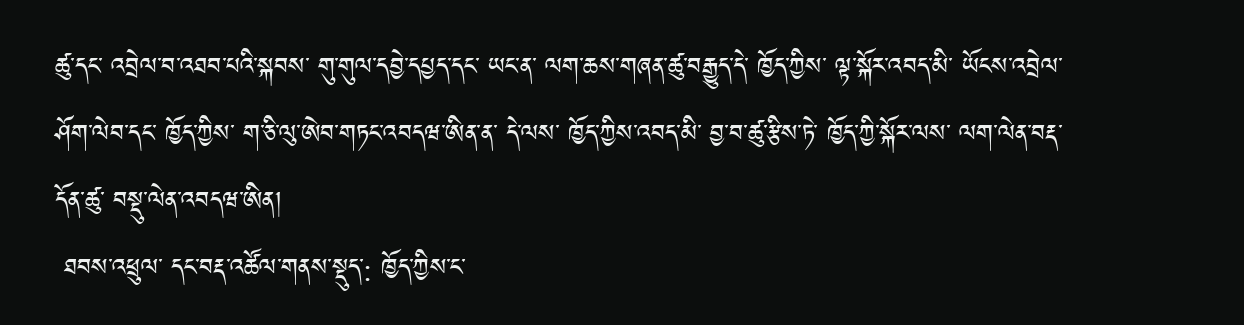ཚུ་དང་ འབྲེལ་བ་འཐབ་པའི་སྐབས་ གུ་གུལ་དབྱེ་དཔྱད་དང་ ཡང་ན་ ལག་ཆས་གཞན་ཚུ་བརྒྱུད་དེ་ ཁྱོད་ཀྱིས་ ལྟ་སྐོར་འབད་མི་ ཡོངས་འབྲེལ་ཤོག་ལེབ་དང་ ཁྱོད་ཀྱིས་ ག་ཅི་ལུ་ཨེབ་གཏང་འབདཝ་ཨིན་ན་ དེ་ལས་ ཁྱོད་ཀྱིས་འབད་མི་ བྱ་བ་ཚུ་རྩིས་ཏེ་ ཁྱོད་ཀྱི་སྐོར་ལས་ ལག་ལེན་བརྡ་དོན་ཚུ་ བསྡུ་ལེན་འབདཝ་ཨིན།
 ཐབས་འཕྲུལ་ དང་བརྡ་འཚོལ་གནས་སྡུད་: ཁྱོད་ཀྱིས་ང་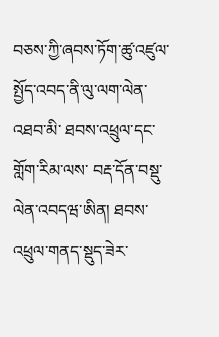བཅས་ཀྱི་ཞབས་ཏོག་ཚུ་འཛུལ་སྤྱོད་འབད་ནི་ལུ་ལག་ལེན་འཐབ་མི་ ཐབས་འཕྲུལ་དང་གློག་རིམ་ལས་ བརྡ་དོན་བསྡུ་ལེན་འབདཝ་ཨིན། ཐབས་འཕྲུལ་གནད་སྡུད་ཟེར་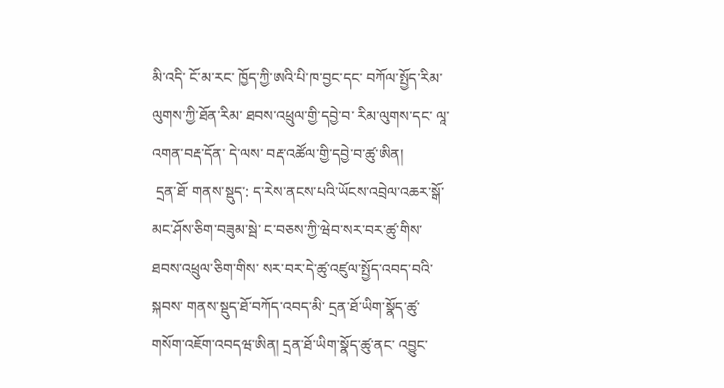མི་འདི་ ངོ་མ་རང་ ཁྱོད་ཀྱི་ཨའི་པི་ཁ་བྱང་དང་ བཀོལ་སྤྱོད་རིམ་ལུགས་ཀྱི་ཐོན་རིམ་ ཐབས་འཕྲུལ་གྱི་དབྱེ་བ་ རིམ་ལུགས་དང་ ལཱ་འགན་བརྡ་དོན་ དེ་ལས་ བརྡ་འཚོལ་གྱི་དབྱེ་བ་ཚུ་ཨིན།
 དྲན་ཐོ་ གནས་སྡུད་: ད་རེས་ནངས་པའི་ཡོངས་འབྲེལ་འཆར་སྒོ་མང་ཤོས་ཅིག་བཟུམ་སྦེ་ ང་བཅས་ཀྱི་ཝེབ་སར་བར་ཚུ་གིས་ ཐབས་འཕྲུལ་ཅིག་གིས་ སར་བར་དེ་ཚུ་འཛུལ་སྤྱོད་འབད་བའི་སྐབས་ གནས་སྡུད་ཐོ་བཀོད་འབད་མི་ དྲན་ཐོ་ཡིག་སྣོད་ཚུ་ གསོག་འཇོག་འབདཝ་ཨིན། དྲན་ཐོ་ཡིག་སྣོད་ཚུ་ནང་ འབྱུང་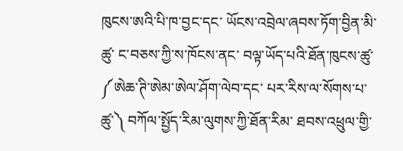ཁུངས་ཨའི་པི་ཁ་བྱང་དང་ ཡོངས་འབྲེལ་ཞབས་ཏོག་བྱིན་མི་ཚུ་ ང་བཅས་ཀྱི་ས་ཁོངས་ནང་ བལྟ་ཡོད་པའི་ཐོན་ཁུངས་ཚུ་ ༼ཨེཆ་ཊི་ཨེམ་ཨེལ་ཤོག་ལེབ་དང་ པར་རིས་ལ་སོགས་པ་ཚུ་༽ བཀོལ་སྤྱོད་རིམ་ལུགས་ཀྱི་ཐོན་རིམ་ ཐབས་འཕྲུལ་གྱི་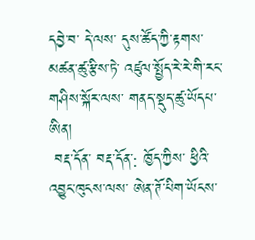དབྱེ་བ་ དེ་ལས་ དུས་ཚོད་ཀྱི་རྟགས་མཚན་ཚུ་རྩིས་ཏེ་ འཛུལ་སྤྱོད་རེ་རེ་གི་རང་གཤིས་སྐོར་ལས་ གནད་སྡུད་ཚུ་ཡོདཔ་ཨིན།
 བརྡ་དོན་ བརྡ་དོན་: ཁྱོད་ཀྱིས་ ཕྱིའི་འབྱུང་ཁུངས་ལས་ ཨེན་ཊོ་པིག་ཡོངས་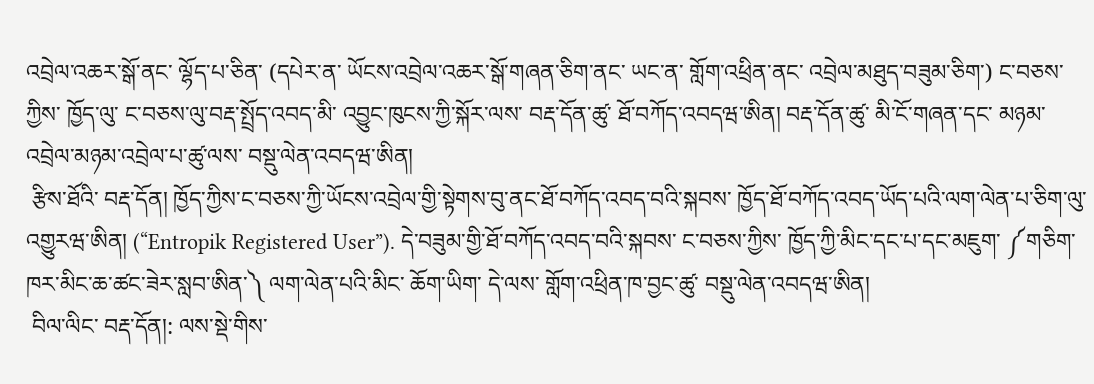འབྲེལ་འཆར་སྒོ་ནང་ ལྷོད་པ་ཅིན་ (དཔེར་ན་ ཡོངས་འབྲེལ་འཆར་སྒོ་གཞན་ཅིག་ནང་ ཡང་ན་ གློག་འཕྲིན་ནང་ འབྲེལ་མཐུད་བཟུམ་ཅིག་) ང་བཅས་ཀྱིས་ ཁྱོད་ལུ་ ང་བཅས་ལུ་བརྡ་སྤྲོད་འབད་མི་ འབྱུང་ཁུངས་ཀྱི་སྐོར་ལས་ བརྡ་དོན་ཚུ་ ཐོ་བཀོད་འབདཝ་ཨིན། བརྡ་དོན་ཚུ་ མི་ངོ་གཞན་དང་ མཉམ་འབྲེལ་མཉམ་འབྲེལ་པ་ཚུ་ལས་ བསྡུ་ལེན་འབདཝ་ཨིན།
 རྩིས་ཐོའི་ བརྡ་དོན། ཁྱོད་ཀྱིས་ང་བཅས་ཀྱི་ཡོངས་འབྲེལ་གྱི་སྟེགས་བུ་ནང་ཐོ་བཀོད་འབད་བའི་སྐབས་ ཁྱོད་ཐོ་བཀོད་འབད་ཡོད་པའི་ལག་ལེན་པ་ཅིག་ལུ་འགྱུརཝ་ཨིན། (“Entropik Registered User”). དེ་བཟུམ་གྱི་ཐོ་བཀོད་འབད་བའི་སྐབས་ ང་བཅས་ཀྱིས་ ཁྱོད་ཀྱི་མིང་དང་པ་དང་མཇུག་ ༼གཅིག་ཁར་མིང་ཆ་ཚང་ཟེར་སླབ་ཨིན་༽ ལག་ལེན་པའི་མིང་ ཆོག་ཡིག་ དེ་ལས་ གློག་འཕྲིན་ཁ་བྱང་ཚུ་ བསྡུ་ལེན་འབདཝ་ཨིན།
 བིལ་ལིང་ བརྡ་དོན།: ལས་སྡེ་གིས་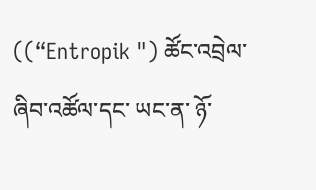((“Entropik ") ཚོང་འབྲེལ་ཞིབ་འཚོལ་དང་ ཡང་ན་ ཉོ་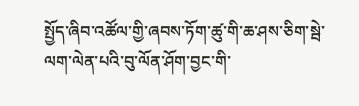སྤྱོད་ཞིབ་འཚོལ་གྱི་ཞབས་ཏོག་ཚུ་གི་ཆ་ཤས་ཅིག་སྦེ་ ལག་ལེན་པའི་བུ་ལོན་ཤོག་བྱང་གི་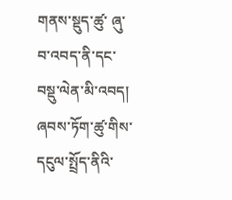གནས་སྡུད་ཚུ་ ཞུ་བ་འབད་ནི་དང་ བསྡུ་ལེན་མི་འབད། ཞབས་ཏོག་ཚུ་གིས་ དངུལ་སྤྲོད་ནིའི་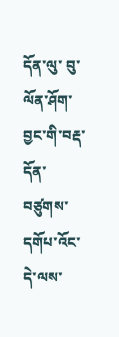དོན་ལུ་ བུ་ལོན་ཤོག་བྱང་གི་བརྡ་དོན་བཙུགས་དགོཔ་འོང་ དེ་ལས་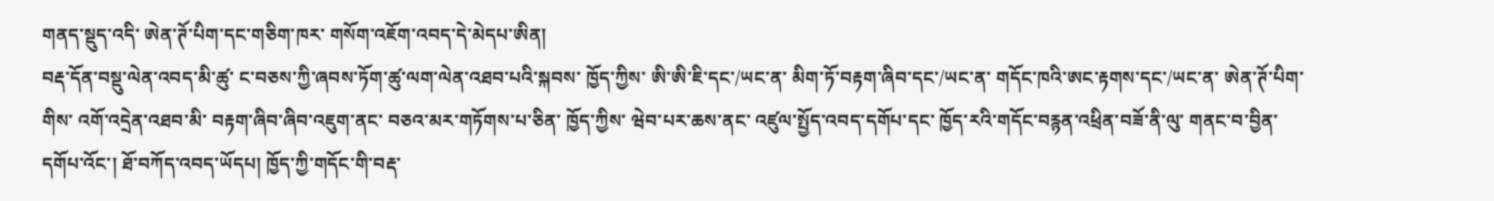གནད་སྡུད་འདི་ ཨེན་ཊོ་པིག་དང་གཅིག་ཁར་ གསོག་འཇོག་འབད་དེ་མེདཔ་ཨིན།
བརྡ་དོན་བསྡུ་ལེན་འབད་མི་ཚུ་ ང་བཅས་ཀྱི་ཞབས་ཏོག་ཚུ་ལག་ལེན་འཐབ་པའི་སྐབས་ ཁྱོད་ཀྱིས་ ཨི་ཨི་ཇི་དང་/ཡང་ན་ མིག་ཏོ་བརྟག་ཞིབ་དང་/ཡང་ན་ གདོང་ཁའི་ཨང་རྟགས་དང་/ཡང་ན་ ཨེན་ཊོ་པིག་གིས་ འགོ་འདྲེན་འཐབ་མི་ བརྟག་ཞིབ་ཞིབ་འཇུག་ནང་ བཅའ་མར་གཏོགས་པ་ཅིན་ ཁྱོད་ཀྱིས་ ཝེབ་པར་ཆས་ནང་ འཛུལ་སྤྱོད་འབད་དགོཔ་དང་ ཁྱོད་རའི་གདོང་བརྙན་འཕྲིན་བཟོ་ནི་ལུ་ གནང་བ་བྱིན་དགོཔ་འོང་། ཐོ་བཀོད་འབད་ཡོདཔ། ཁྱོད་ཀྱི་གདོང་གི་བརྡ་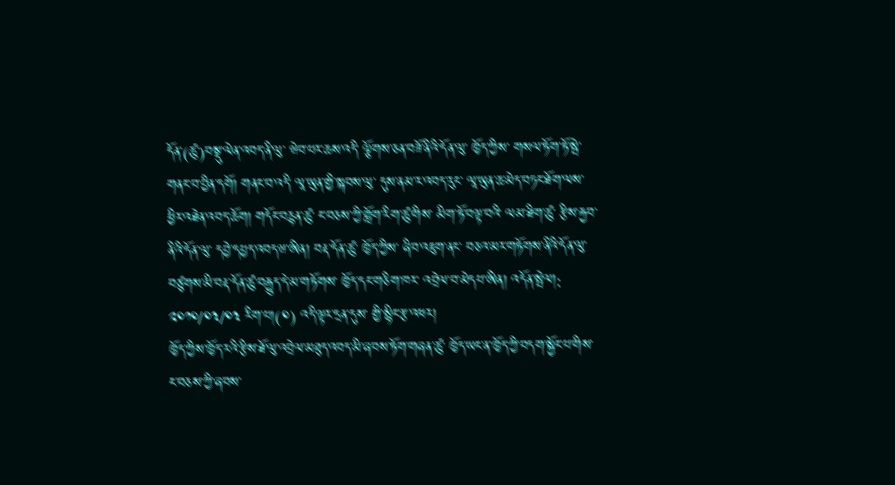དོན་(ཚུ་)བསྡུ་ལེན་འབད་ནི་ལུ་ ཝེབ་པར་ཆས་འདི་ ལྕོགས་ཅན་བཟོ་ནིའི་དོན་ལུ་ ཁྱོད་ཀྱིས་ གསལ་ཏོག་ཏོ་སྦེ་ གནང་བ་བྱིན་དགོ། གནང་བ་འདི་ ལཱ་ཡུན་གྱི་སྐབས་ལུ་ དུས་ནམ་ར་འབད་རུང་ ལཱ་ཡུན་ཆ་མེད་བཏང་ཐོག་ལས་ ཕྱིར་འཐེན་འབད་ཆོག། གདོང་བརྙན་ཚུ་ ང་བཅས་ཀྱི་གློག་རིག་ཚུ་གིས་ མིག་ཏོ་བལྟ་བའི་ ལམ་ཐིག་ཚུ་ རྩིས་རྐྱབ་ནིའི་དོན་ལུ་ དབྱེ་དཔྱད་འབདཝ་ཨིན། བརྡ་དོན་ཚུ་ ཁྱོད་ཀྱིས་ ཞིབ་འཇུག་ནང་ བཅའ་མར་གཏོགས་ནིའི་དོན་ལུ་ བཙུགས་མི་བརྡ་དོན་ཚུ་བརྒྱུད་དེ་མ་གཏོགས་ ཁྱོད་དང་གཅིག་ཁར་ འབྲེལ་བ་མེདཔ་ཨིན། འདོན་སྤེལ།: ༢༠༡༠/༠༣/༠༣ རིག་པ།(༠) འདི་ལྟར་དྲན་དུས་ གྱི་སྙིང་རྩ་འཕར།
ཁྱོད་ཀྱིས་ཁྱོད་རའི་རྩིས་ཐོ་ལུ་འབྲེལ་མཐུད་འབད་མི་ཞབས་ཏོག་གཞན་ཚུ་ ཁྱོད་ཡང་ན་ཁྱོད་ཀྱི་བདག་སྐྱོང་པ་གིས་ ང་བཅས་ཀྱི་ཞབས་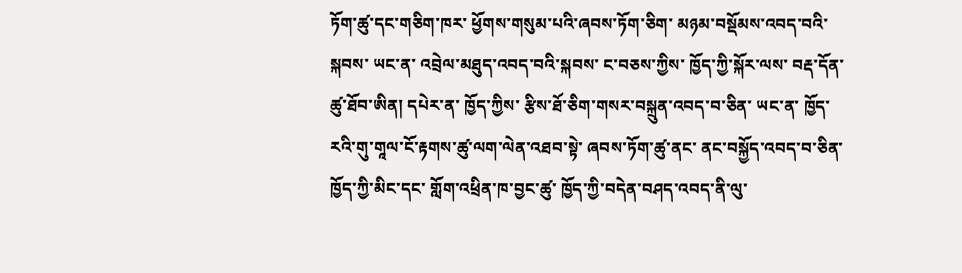ཏོག་ཚུ་དང་གཅིག་ཁར་ ཕྱོགས་གསུམ་པའི་ཞབས་ཏོག་ཅིག་ མཉམ་བསྡོམས་འབད་བའི་སྐབས་ ཡང་ན་ འབྲེལ་མཐུད་འབད་བའི་སྐབས་ ང་བཅས་ཀྱིས་ ཁྱོད་ཀྱི་སྐོར་ལས་ བརྡ་དོན་ཚུ་ཐོབ་ཨིན། དཔེར་ན་ ཁྱོད་ཀྱིས་ རྩིས་ཐོ་ཅིག་གསར་བསྐྲུན་འབད་བ་ཅིན་ ཡང་ན་ ཁྱོད་རའི་གུ་གཱལ་ངོ་རྟགས་ཚུ་ལག་ལེན་འཐབ་སྟེ་ ཞབས་ཏོག་ཚུ་ནང་ ནང་བསྐྱོད་འབད་བ་ཅིན་ ཁྱོད་ཀྱི་མིང་དང་ གློག་འཕྲིན་ཁ་བྱང་ཚུ་ ཁྱོད་ཀྱི་བདེན་བཤད་འབད་ནི་ལུ་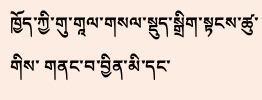ཁྱོད་ཀྱི་གུ་གཱལ་གསལ་སྡུད་སྒྲིག་སྟངས་ཚུ་གིས་ གནང་བ་བྱིན་མི་དང་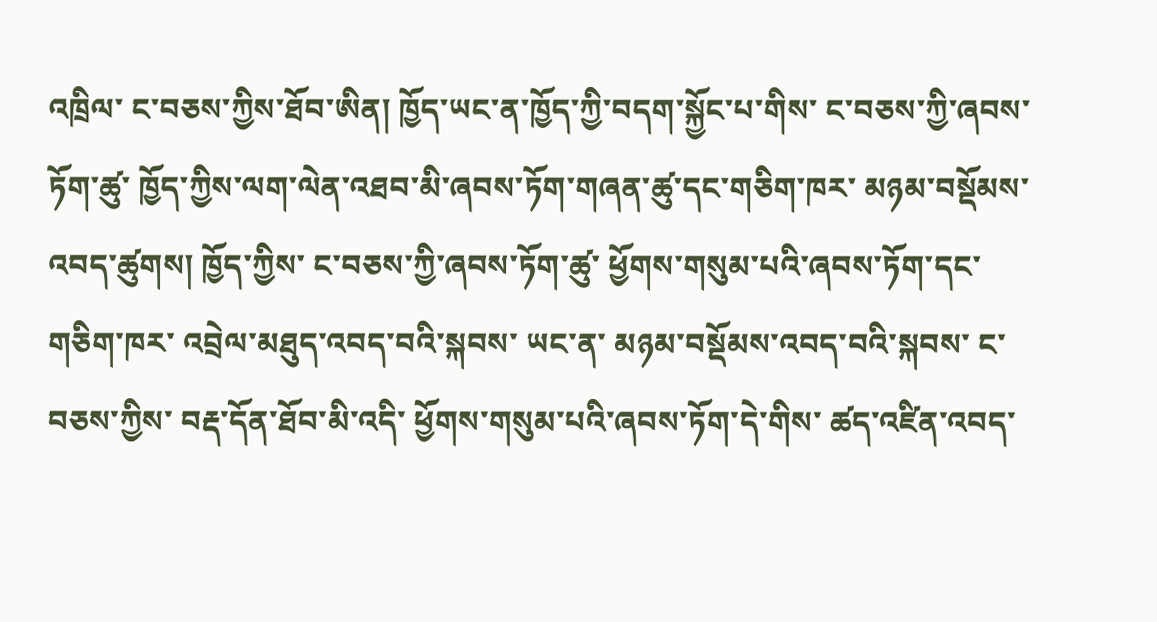འཁྲིལ་ ང་བཅས་ཀྱིས་ཐོབ་ཨིན། ཁྱོད་ཡང་ན་ཁྱོད་ཀྱི་བདག་སྐྱོང་པ་གིས་ ང་བཅས་ཀྱི་ཞབས་ཏོག་ཚུ་ ཁྱོད་ཀྱིས་ལག་ལེན་འཐབ་མི་ཞབས་ཏོག་གཞན་ཚུ་དང་གཅིག་ཁར་ མཉམ་བསྡོམས་འབད་ཚུགས། ཁྱོད་ཀྱིས་ ང་བཅས་ཀྱི་ཞབས་ཏོག་ཚུ་ ཕྱོགས་གསུམ་པའི་ཞབས་ཏོག་དང་གཅིག་ཁར་ འབྲེལ་མཐུད་འབད་བའི་སྐབས་ ཡང་ན་ མཉམ་བསྡོམས་འབད་བའི་སྐབས་ ང་བཅས་ཀྱིས་ བརྡ་དོན་ཐོབ་མི་འདི་ ཕྱོགས་གསུམ་པའི་ཞབས་ཏོག་དེ་གིས་ ཚད་འཛིན་འབད་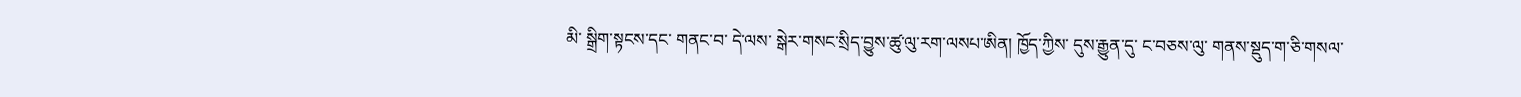མི་ སྒྲིག་སྟངས་དང་ གནང་བ་ དེ་ལས་ སྒེར་གསང་སྲིད་བྱུས་ཚུ་ལུ་རག་ལསཔ་ཨིན། ཁྱོད་ཀྱིས་ དུས་རྒྱུན་དུ་ ང་བཅས་ལུ་ གནས་སྡུད་ག་ཅི་གསལ་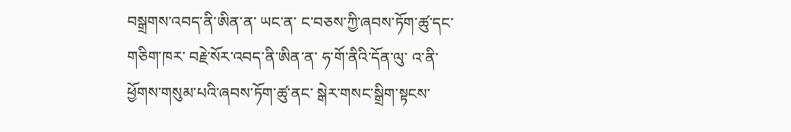བསྒྲགས་འབད་ནི་ཨིན་ན་ ཡང་ན་ ང་བཅས་ཀྱི་ཞབས་ཏོག་ཚུ་དང་གཅིག་ཁར་ བརྗེ་སོར་འབད་ནི་ཨིན་ན་ ཧ་གོ་ནིའི་དོན་ལུ་ འ་ནི་ཕྱོགས་གསུམ་པའི་ཞབས་ཏོག་ཚུ་ནང་ སྒེར་གསང་སྒྲིག་སྟངས་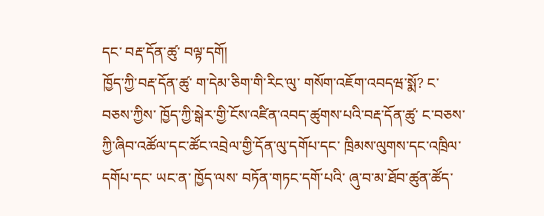དང་ བརྡ་དོན་ཚུ་ བལྟ་དགོ།
ཁྱོད་ཀྱི་བརྡ་དོན་ཚུ་ ག་དེམ་ཅིག་གི་རིང་ལུ་ གསོག་འཇོག་འབདཝ་སྨོ? ང་བཅས་ཀྱིས་ ཁྱོད་ཀྱི་སྒེར་གྱི་ངོས་འཛིན་འབད་ཚུགས་པའི་བརྡ་དོན་ཚུ་ ང་བཅས་ཀྱི་ཞིབ་འཚོལ་དང་ཚོང་འབྲེལ་གྱི་དོན་ལུ་དགོཔ་དང་ ཁྲིམས་ལུགས་དང་འཁྲིལ་དགོཔ་དང་ ཡང་ན་ ཁྱོད་ལས་ བཏོན་གཏང་དགོ་པའི་ ཞུ་བ་མ་ཐོབ་ཚུན་ཚོད་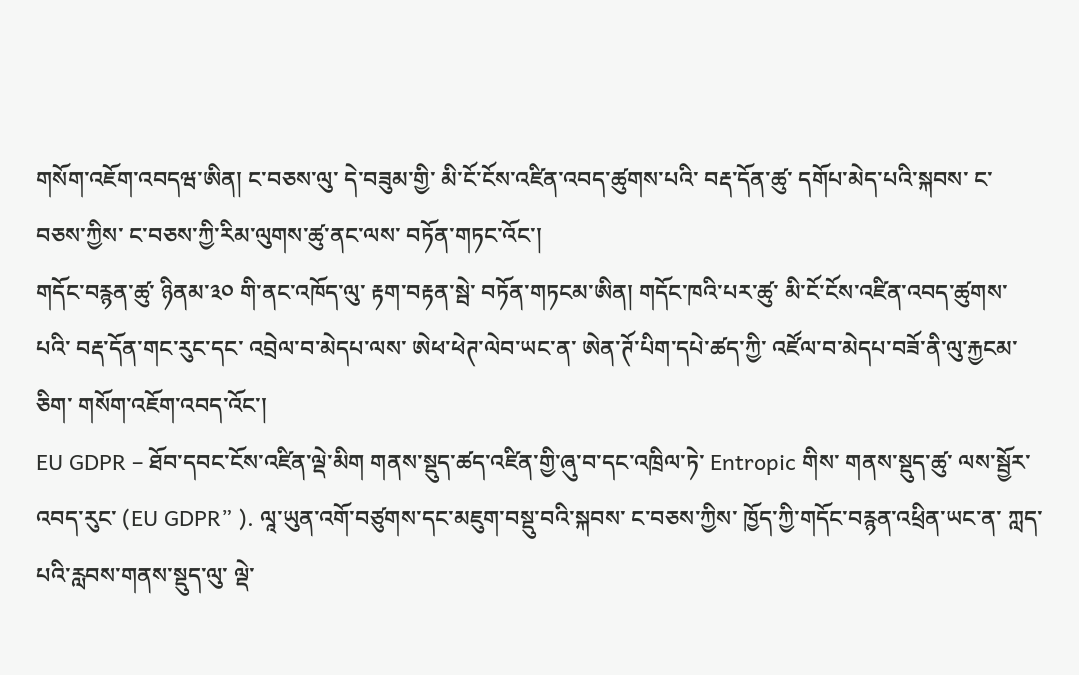གསོག་འཇོག་འབདཝ་ཨིན། ང་བཅས་ལུ་ དེ་བཟུམ་གྱི་ མི་ངོ་ངོས་འཛིན་འབད་ཚུགས་པའི་ བརྡ་དོན་ཚུ་ དགོཔ་མེད་པའི་སྐབས་ ང་བཅས་ཀྱིས་ ང་བཅས་ཀྱི་རིམ་ལུགས་ཚུ་ནང་ལས་ བཏོན་གཏང་འོང་།
གདོང་བརྙན་ཚུ་ ཉིནམ་༣༠ གི་ནང་འཁོད་ལུ་ རྟག་བརྟན་སྦེ་ བཏོན་གཏངམ་ཨིན། གདོང་ཁའི་པར་ཚུ་ མི་ངོ་ངོས་འཛིན་འབད་ཚུགས་པའི་ བརྡ་དོན་གང་རུང་དང་ འབྲེལ་བ་མེདཔ་ལས་ ཨེཕ་ཕེཊ་ལེབ་ཡང་ན་ ཨེན་ཊོ་པིག་དཔེ་ཚད་ཀྱི་ འཛོལ་བ་མེདཔ་བཟོ་ནི་ལུ་རྐྱངམ་ཅིག་ གསོག་འཇོག་འབད་འོང་།
EU GDPR – ཐོབ་དབང་ངོས་འཛིན་ལྡེ་མིག གནས་སྡུད་ཚད་འཛིན་གྱི་ཞུ་བ་དང་འཁྲིལ་ཏེ་ Entropic གིས་ གནས་སྡུད་ཚུ་ ལས་སྦྱོར་འབད་རུང་ (EU GDPR” ). ལཱ་ཡུན་འགོ་བཙུགས་དང་མཇུག་བསྡུ་བའི་སྐབས་ ང་བཅས་ཀྱིས་ ཁྱོད་ཀྱི་གདོང་བརྙན་འཕྲིན་ཡང་ན་ ཀླད་པའི་རླབས་གནས་སྡུད་ལུ་ ལྡེ་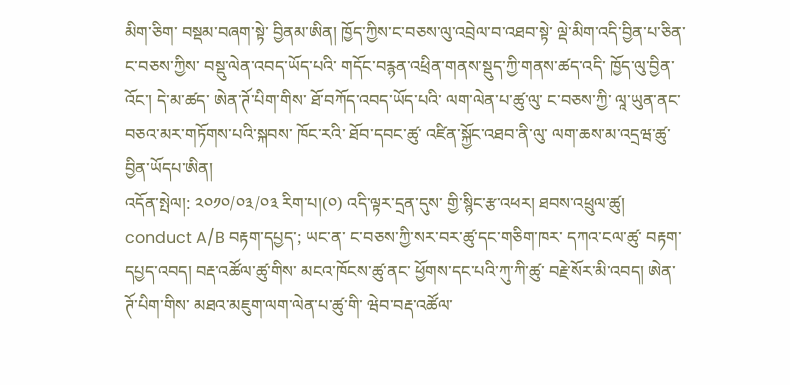མིག་ཅིག་ བསྡམ་བཞག་སྟེ་ བྱིནམ་ཨིན། ཁྱོད་ཀྱིས་ང་བཅས་ལུ་འབྲེལ་བ་འཐབ་སྟེ་ ལྡེ་མིག་འདི་བྱིན་པ་ཅིན་ ང་བཅས་ཀྱིས་ བསྡུ་ལེན་འབད་ཡོད་པའི་ གདོང་བརྙན་འཕྲིན་གནས་སྡུད་ཀྱི་གནས་ཚད་འདི་ ཁྱོད་ལུ་བྱིན་འོང་། དེ་མ་ཚད་ ཨེན་ཊོ་པིག་གིས་ ཐོ་བཀོད་འབད་ཡོད་པའི་ ལག་ལེན་པ་ཚུ་ལུ་ ང་བཅས་ཀྱི་ ལཱ་ཡུན་ནང་ བཅའ་མར་གཏོགས་པའི་སྐབས་ ཁོང་རའི་ ཐོབ་དབང་ཚུ་ འཛིན་སྐྱོང་འཐབ་ནི་ལུ་ ལག་ཆས་མ་འདྲཝ་ཚུ་ བྱིན་ཡོདཔ་ཨིན།
འདོན་སྤེལ།: ༢༠༡༠/༠༣/༠༣ རིག་པ།(༠) འདི་ལྟར་དྲན་དུས་ གྱི་སྙིང་རྩ་འཕར། ཐབས་འཕྲུལ་ཚུ། conduct A/B བརྟག་དཔྱད་; ཡང་ན་ ང་བཅས་ཀྱི་སར་བར་ཚུ་དང་གཅིག་ཁར་ དཀའ་ངལ་ཚུ་ བརྟག་དཔྱད་འབད། བརྡ་འཚོལ་ཚུ་གིས་ མངའ་ཁོངས་ཚུ་ནང་ ཕྱོགས་དང་པའི་ཀུ་ཀི་ཚུ་ བརྗེ་སོར་མི་འབད། ཨེན་ཊོ་པིག་གིས་ མཐའ་མཇུག་ལག་ལེན་པ་ཚུ་གི་ ཝེབ་བརྡ་འཚོལ་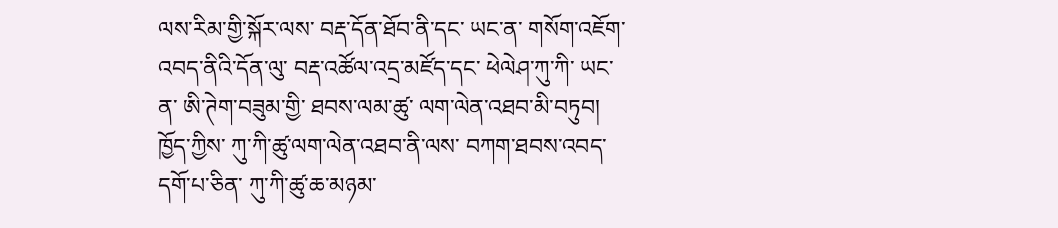ལས་རིམ་གྱི་སྐོར་ལས་ བརྡ་དོན་ཐོབ་ནི་དང་ ཡང་ན་ གསོག་འཇོག་འབད་ནིའི་དོན་ལུ་ བརྡ་འཚོལ་འདྲ་མཛོད་དང་ ཕེལེཤ་ཀུ་ཀི་ ཡང་ན་ ཨི་ཊེག་བཟུམ་གྱི་ ཐབས་ལམ་ཚུ་ ལག་ལེན་འཐབ་མི་བཏུབ། ཁྱོད་ཀྱིས་ ཀུ་ཀི་ཚུ་ལག་ལེན་འཐབ་ནི་ལས་ བཀག་ཐབས་འབད་དགོ་པ་ཅིན་ ཀུ་ཀི་ཚུ་ཆ་མཉམ་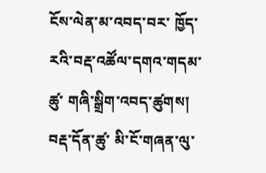ངོས་ལེན་མ་འབད་བར་ ཁྱོད་རའི་བརྡ་འཚོལ་དགའ་གདམ་ཚུ་ གཞི་སྒྲིག་འབད་ཚུགས།
བརྡ་དོན་ཚུ་ མི་ངོ་གཞན་ལུ་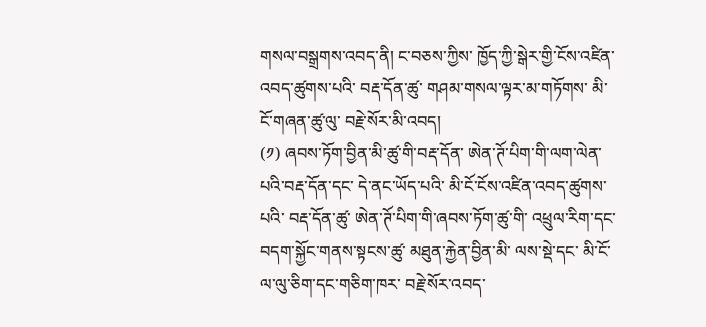གསལ་བསྒྲགས་འབད་ནི། ང་བཅས་ཀྱིས་ ཁྱོད་ཀྱི་སྒེར་གྱི་ངོས་འཛིན་འབད་ཚུགས་པའི་ བརྡ་དོན་ཚུ་ གཤམ་གསལ་ལྟར་མ་གཏོགས་ མི་ངོ་གཞན་ཚུ་ལུ་ བརྗེ་སོར་མི་འབད།
(༡) ཞབས་ཏོག་བྱིན་མི་ཚུ་གི་བརྡ་དོན་ ཨེན་ཊོ་པིག་གི་ལག་ལེན་པའི་བརྡ་དོན་དང་ དེ་ནང་ཡོད་པའི་ མི་ངོ་ངོས་འཛིན་འབད་ཚུགས་པའི་ བརྡ་དོན་ཚུ་ ཨེན་ཊོ་པིག་གི་ཞབས་ཏོག་ཚུ་གི་ འཕྲུལ་རིག་དང་བདག་སྐྱོང་གནས་སྟངས་ཚུ་ མཐུན་རྐྱེན་བྱིན་མི་ ལས་སྡེ་དང་ མི་ངོ་ལ་ལུ་ཅིག་དང་གཅིག་ཁར་ བརྗེ་སོར་འབད་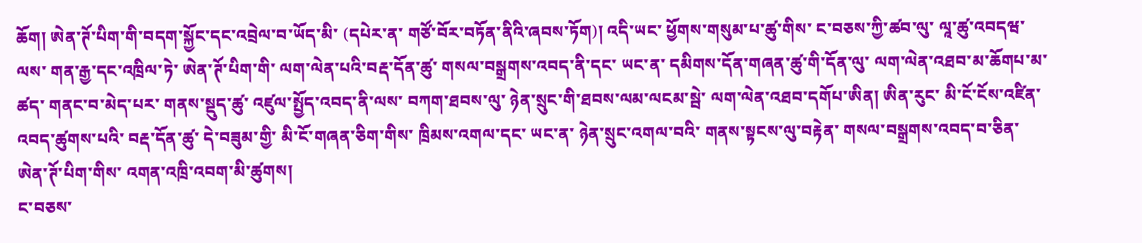ཆོག། ཨེན་ཊོ་པིག་གི་བདག་སྐྱོང་དང་འབྲེལ་བ་ཡོད་མི་ (དཔེར་ན་ གཙོ་བོར་བཏོན་ནིའི་ཞབས་ཏོག)། འདི་ཡང་ ཕྱོགས་གསུམ་པ་ཚུ་གིས་ ང་བཅས་ཀྱི་ཚབ་ལུ་ ལཱ་ཚུ་འབདཝ་ལས་ གན་རྒྱ་དང་འཁྲིལ་ཏེ་ ཨེན་ཊོ་པིག་གི་ ལག་ལེན་པའི་བརྡ་དོན་ཚུ་ གསལ་བསྒྲགས་འབད་ནི་དང་ ཡང་ན་ དམིགས་དོན་གཞན་ཚུ་གི་དོན་ལུ་ ལག་ལེན་འཐབ་མ་ཆོགཔ་མ་ཚད་ གནང་བ་མེད་པར་ གནས་སྡུད་ཚུ་ འཛུལ་སྤྱོད་འབད་ནི་ལས་ བཀག་ཐབས་ལུ་ ཉེན་སྲུང་གི་ཐབས་ལམ་ལངམ་སྦེ་ ལག་ལེན་འཐབ་དགོཔ་ཨིན། ཨིན་རུང་ མི་ངོ་ངོས་འཛིན་འབད་ཚུགས་པའི་ བརྡ་དོན་ཚུ་ དེ་བཟུམ་གྱི་ མི་ངོ་གཞན་ཅིག་གིས་ ཁྲིམས་འགལ་དང་ ཡང་ན་ ཉེན་སྲུང་འགལ་བའི་ གནས་སྟངས་ལུ་བརྟེན་ གསལ་བསྒྲགས་འབད་བ་ཅིན་ ཨེན་ཊོ་པིག་གིས་ འགན་འཁྲི་འབག་མི་ཚུགས།
ང་བཅས་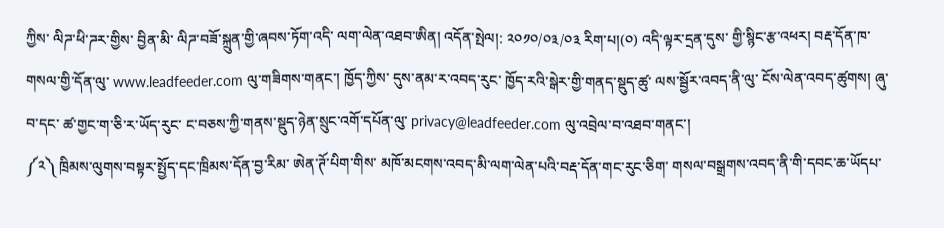ཀྱིས་ ལིཌ་ཕི་ཌར་གྱིས་ བྱིན་མི་ ལིཌ་བཟོ་སྐྲུན་གྱི་ཞབས་ཏོག་འདི་ ལག་ལེན་འཐབ་ཨིན། འདོན་སྤེལ།: ༢༠༡༠/༠༣/༠༣ རིག་པ།(༠) འདི་ལྟར་དྲན་དུས་ གྱི་སྙིང་རྩ་འཕར། བརྡ་དོན་ཁ་གསལ་གྱི་དོན་ལུ་ www.leadfeeder.com ལུ་གཟིགས་གནང་། ཁྱོད་ཀྱིས་ དུས་ནམ་ར་འབད་རུང་ ཁྱོད་རའི་སྒེར་གྱི་གནད་སྡུད་ཚུ་ ལས་སྦྱོར་འབད་ནི་ལུ་ ངོས་ལེན་འབད་ཚུགས། ཞུ་བ་དང་ ཚ་གྱང་ག་ཅི་ར་ཡོད་རུང་ ང་བཅས་ཀྱི་གནས་སྡུད་ཉེན་སྲུང་འགོ་དཔོན་ལུ་ privacy@leadfeeder.com ལུ་འབྲེལ་བ་འཐབ་གནང་།
༼༢༽ ཁྲིམས་ལུགས་བསྟར་སྤྱོད་དང་ཁྲིམས་དོན་བྱ་རིམ་ ཨེན་ཊོ་པིག་གིས་ མཁོ་མངགས་འབད་མི་ལག་ལེན་པའི་བརྡ་དོན་གང་རུང་ཅིག་ གསལ་བསྒྲགས་འབད་ནི་གི་དབང་ཆ་ཡོདཔ་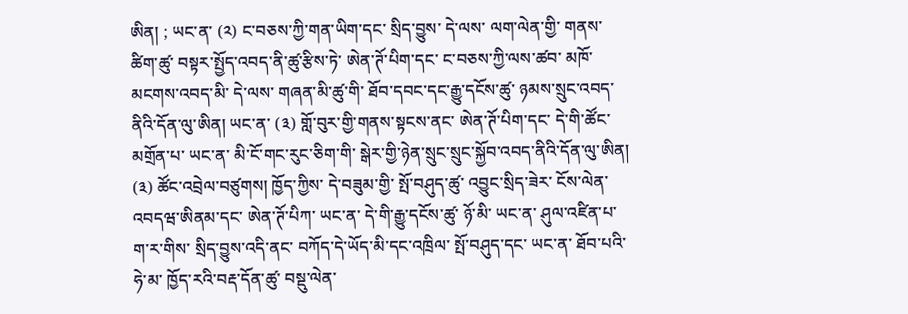ཨིན། ; ཡང་ན་ (༢) ང་བཅས་ཀྱི་གན་ཡིག་དང་ སྲིད་བྱུས་ དེ་ལས་ ལག་ལེན་གྱི་ གནས་ཚིག་ཚུ་ བསྟར་སྤྱོད་འབད་ནི་ཚུ་རྩིས་ཏེ་ ཨེན་ཊོ་པིག་དང་ ང་བཅས་ཀྱི་ལས་ཚབ་ མཁོ་མངགས་འབད་མི་ དེ་ལས་ གཞན་མི་ཚུ་གི་ ཐོབ་དབང་དང་རྒྱུ་དངོས་ཚུ་ ཉམས་སྲུང་འབད་ནིའི་དོན་ལུ་ཨིན། ཡང་ན་ (༣) གློ་བུར་གྱི་གནས་སྟངས་ནང་ ཨེན་ཊོ་པིག་དང་ དེ་གི་ཚོང་མགྲོན་པ་ ཡང་ན་ མི་ངོ་གང་རུང་ཅིག་གི་ སྒེར་གྱི་ཉེན་སྲུང་སྲུང་སྐྱོབ་འབད་ནིའི་དོན་ལུ་ཨིན།
(༣) ཚོང་འབྲེལ་བཙུགས། ཁྱོད་ཀྱིས་ དེ་བཟུམ་གྱི་ སྤོ་བཤུད་ཚུ་ འབྱུང་སྲིད་ཟེར་ ངོས་ལེན་འབདཝ་ཨིནམ་དང་ ཨེན་ཊོ་པིཀ་ ཡང་ན་ དེ་གི་རྒྱུ་དངོས་ཚུ་ ཉོ་མི་ ཡང་ན་ ཤུལ་འཛིན་པ་ག་ར་གིས་ སྲིད་བྱུས་འདི་ནང་ བཀོད་དེ་ཡོད་མི་དང་འཁྲིལ་ སྤོ་བཤུད་དང་ ཡང་ན་ ཐོབ་པའི་ཧེ་མ་ ཁྱོད་རའི་བརྡ་དོན་ཚུ་ བསྡུ་ལེན་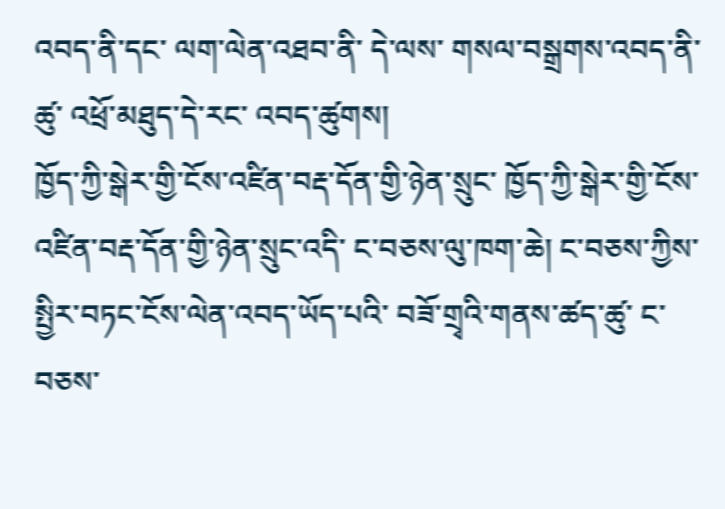འབད་ནི་དང་ ལག་ལེན་འཐབ་ནི་ དེ་ལས་ གསལ་བསྒྲགས་འབད་ནི་ཚུ་ འཕྲོ་མཐུད་དེ་རང་ འབད་ཚུགས།
ཁྱོད་ཀྱི་སྒེར་གྱི་ངོས་འཛིན་བརྡ་དོན་གྱི་ཉེན་སྲུང་ ཁྱོད་ཀྱི་སྒེར་གྱི་ངོས་འཛིན་བརྡ་དོན་གྱི་ཉེན་སྲུང་འདི་ ང་བཅས་ལུ་ཁག་ཆེ། ང་བཅས་ཀྱིས་ སྤྱིར་བཏང་ངོས་ལེན་འབད་ཡོད་པའི་ བཟོ་གྲྭའི་གནས་ཚད་ཚུ་ ང་བཅས་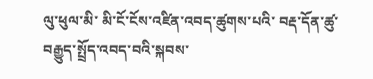ལུ་ཕུལ་མི་ མི་ངོ་ངོས་འཛིན་འབད་ཚུགས་པའི་ བརྡ་དོན་ཚུ་ བརྒྱུད་སྤྲོད་འབད་བའི་སྐབས་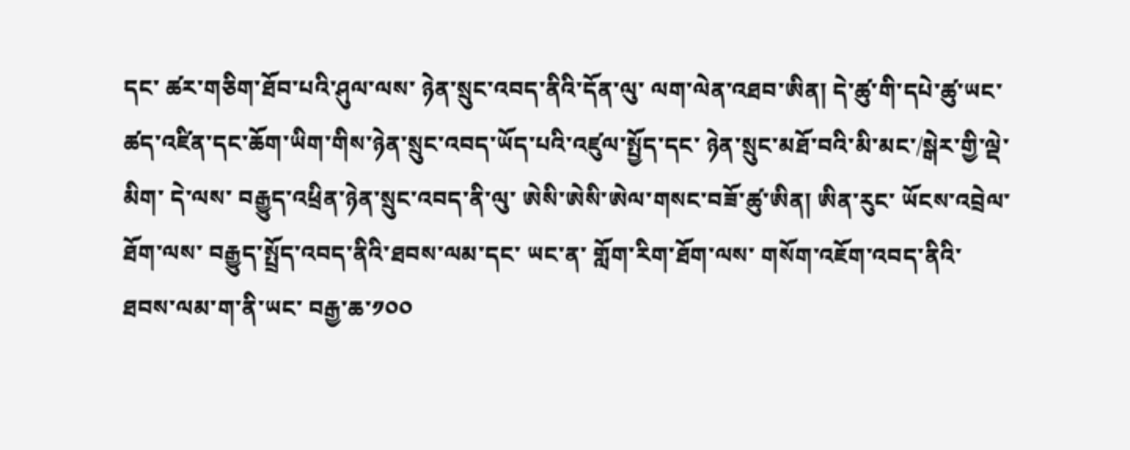དང་ ཚར་གཅིག་ཐོབ་པའི་ཤུལ་ལས་ ཉེན་སྲུང་འབད་ནིའི་དོན་ལུ་ ལག་ལེན་འཐབ་ཨིན། དེ་ཚུ་གི་དཔེ་ཚུ་ཡང་ ཚད་འཛིན་དང་ཆོག་ཡིག་གིས་ཉེན་སྲུང་འབད་ཡོད་པའི་འཛུལ་སྤྱོད་དང་ ཉེན་སྲུང་མཐོ་བའི་མི་མང་/སྒེར་གྱི་ལྡེ་མིག་ དེ་ལས་ བརྒྱུད་འཕྲིན་ཉེན་སྲུང་འབད་ནི་ལུ་ ཨེསི་ཨེསི་ཨེལ་གསང་བཟོ་ཚུ་ཨིན། ཨིན་རུང་ ཡོངས་འབྲེལ་ཐོག་ལས་ བརྒྱུད་སྤྲོད་འབད་ནིའི་ཐབས་ལམ་དང་ ཡང་ན་ གློག་རིག་ཐོག་ལས་ གསོག་འཇོག་འབད་ནིའི་ཐབས་ལམ་ག་ནི་ཡང་ བརྒྱ་ཆ་༡༠༠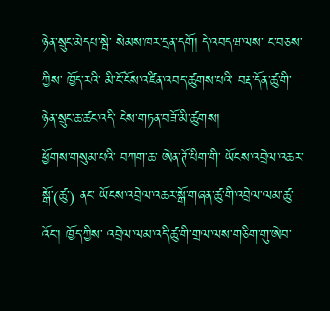ཉེན་སྲུང་མེདཔ་སྦེ་ སེམས་ཁར་དྲན་དགོ། དེ་འབདཝ་ལས་ ང་བཅས་ཀྱིས་ ཁྱོད་རའི་ མི་ངོ་ངོས་འཛིན་འབད་ཚུགས་པའི་ བརྡ་དོན་ཚུ་གི་ ཉེན་སྲུང་ཆ་ཚང་འདི་ ངེས་གཏན་བཟོ་མི་ཚུགས།
ཕྱོགས་གསུམ་པའི་ བཀག་ཆ་ ཨེན་ཊོ་པིག་གི་ ཡོངས་འབྲེལ་འཆར་སྒོ་(ཚུ་) ནང་ ཡོངས་འབྲེལ་འཆར་སྒོ་གཞན་ཚུ་གི་འབྲེལ་ལམ་ཚུ་འོང་། ཁྱོད་ཀྱིས་ འབྲེལ་ལམ་འདི་ཚུ་གི་གྲལ་ལས་གཅིག་གུ་ཨེབ་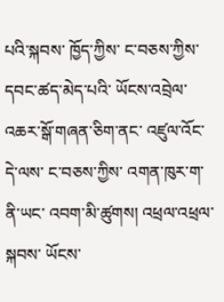པའི་སྐབས་ ཁྱོད་ཀྱིས་ ང་བཅས་ཀྱིས་ དབང་ཚད་མེད་པའི་ ཡོངས་འབྲེལ་འཆར་སྒོ་གཞན་ཅིག་ནང་ འཛུལ་འོང་ དེ་ལས་ ང་བཅས་ཀྱིས་ འགན་ཁུར་ག་ནི་ཡང་ འབག་མི་ཚུགས། འཕྲལ་འཕྲལ་སྐབས་ ཡོངས་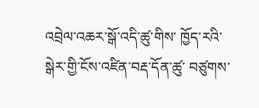འབྲེལ་འཆར་སྒོ་འདི་ཚུ་གིས་ ཁྱོད་རའི་སྒེར་གྱི་ངོས་འཛིན་བརྡ་དོན་ཚུ་ བཙུགས་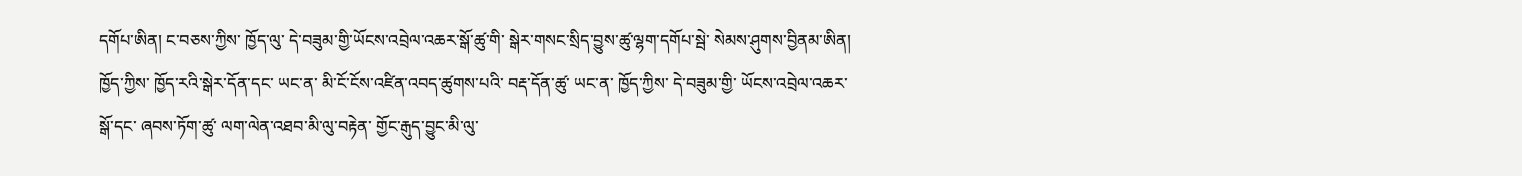དགོཔ་ཨིན། ང་བཅས་ཀྱིས་ ཁྱོད་ལུ་ དེ་བཟུམ་གྱི་ཡོངས་འབྲེལ་འཆར་སྒོ་ཚུ་གི་ སྒེར་གསང་སྲིད་བྱུས་ཚུ་ལྷག་དགོཔ་སྦེ་ སེམས་ཤུགས་བྱིནམ་ཨིན། ཁྱོད་ཀྱིས་ ཁྱོད་རའི་སྒེར་དོན་དང་ ཡང་ན་ མི་ངོ་ངོས་འཛིན་འབད་ཚུགས་པའི་ བརྡ་དོན་ཚུ་ ཡང་ན་ ཁྱོད་ཀྱིས་ དེ་བཟུམ་གྱི་ ཡོངས་འབྲེལ་འཆར་སྒོ་དང་ ཞབས་ཏོག་ཚུ་ ལག་ལེན་འཐབ་མི་ལུ་བརྟེན་ གྱོང་རྒུད་བྱུང་མི་ལུ་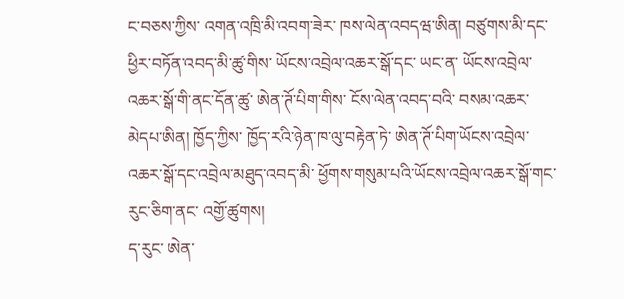ང་བཅས་ཀྱིས་ འགན་འཁྲི་མི་འབག་ཟེར་ ཁས་ལེན་འབདཝ་ཨིན། བཙུགས་མི་དང་ ཕྱིར་བཏོན་འབད་མི་ཚུ་གིས་ ཡོངས་འབྲེལ་འཆར་སྒོ་དང་ ཡང་ན་ ཡོངས་འབྲེལ་འཆར་སྒོ་གི་ནང་དོན་ཚུ་ ཨེན་ཊོ་པིག་གིས་ ངོས་ལེན་འབད་བའི་ བསམ་འཆར་མེདཔ་ཨིན། ཁྱོད་ཀྱིས་ ཁྱོད་རའི་ཉེན་ཁ་ལུ་བརྟེན་ཏེ་ ཨེན་ཊོ་པིག་ཡོངས་འབྲེལ་འཆར་སྒོ་དང་འབྲེལ་མཐུད་འབད་མི་ ཕྱོགས་གསུམ་པའི་ཡོངས་འབྲེལ་འཆར་སྒོ་གང་རུང་ཅིག་ནང་ འགྱོ་ཚུགས།
ད་རུང་ ཨེན་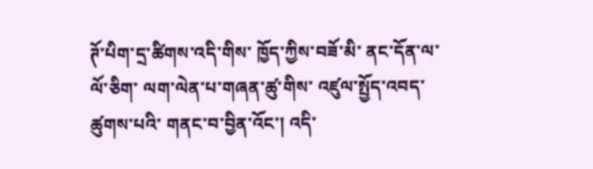ཊོ་པིག་དྲ་ཚིགས་འདི་གིས་ ཁྱོད་ཀྱིས་བཟོ་མི་ ནང་དོན་ལ་ལོ་ཅིག་ ལག་ལེན་པ་གཞན་ཚུ་གིས་ འཛུལ་སྤྱོད་འབད་ཚུགས་པའི་ གནང་བ་བྱིན་འོང་། འདི་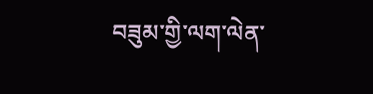བཟུམ་གྱི་ལག་ལེན་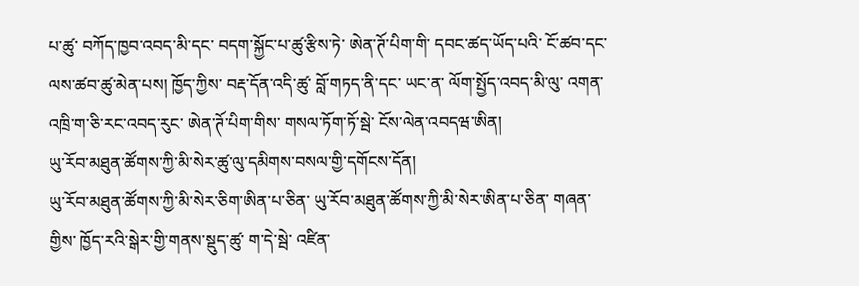པ་ཚུ་ བཀོད་ཁྱབ་འབད་མི་དང་ བདག་སྐྱོང་པ་ཚུ་རྩིས་ཏེ་ ཨེན་ཊོ་པིག་གི་ དབང་ཚད་ཡོད་པའི་ ངོ་ཚབ་དང་ ལས་ཚབ་ཚུ་མེན་པས། ཁྱོད་ཀྱིས་ བརྡ་དོན་འདི་ཚུ་ བློ་གཏད་ནི་དང་ ཡང་ན་ ལོག་སྤྱོད་འབད་མི་ལུ་ འགན་འཁྲི་ག་ཅི་རང་འབད་རུང་ ཨེན་ཊོ་པིག་གིས་ གསལ་ཏོག་ཏོ་སྦེ་ ངོས་ལེན་འབདཝ་ཨིན།
ཡུ་རོབ་མཐུན་ཚོགས་ཀྱི་མི་སེར་ཚུ་ལུ་དམིགས་བསལ་གྱི་དགོངས་དོན།
ཡུ་རོབ་མཐུན་ཚོགས་ཀྱི་མི་སེར་ཅིག་ཨིན་པ་ཅིན་ ཡུ་རོབ་མཐུན་ཚོགས་ཀྱི་མི་སེར་ཨིན་པ་ཅིན་ གཞན་གྱིས་ ཁྱོད་རའི་སྒེར་གྱི་གནས་སྡུད་ཚུ་ ག་དེ་སྦེ་ འཛིན་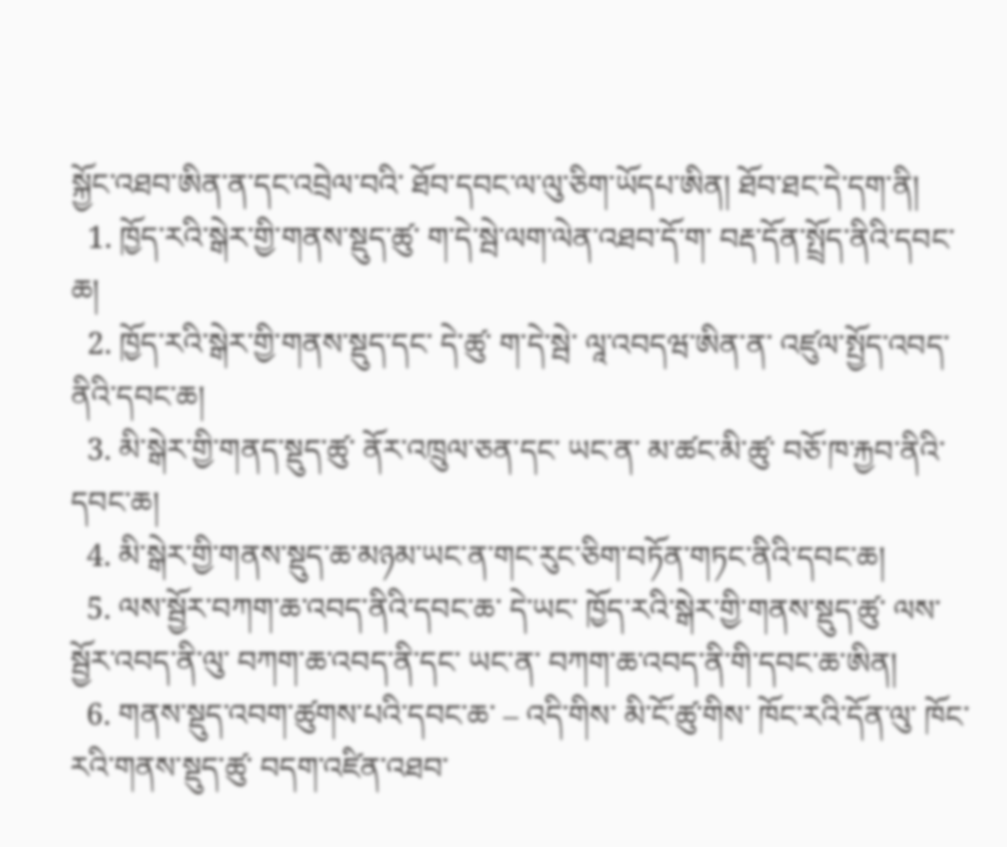སྐྱོང་འཐབ་ཨིན་ན་དང་འབྲེལ་བའི་ ཐོབ་དབང་ལ་ལུ་ཅིག་ཡོདཔ་ཨིན། ཐོབ་ཐང་དེ་དག་ནི།
  1. ཁྱོད་རའི་སྒེར་གྱི་གནས་སྡུད་ཚུ་ ག་དེ་སྦེ་ལག་ལེན་འཐབ་དོ་ག་ བརྡ་དོན་སྤྲོད་ནིའི་དབང་ཆ།
  2. ཁྱོད་རའི་སྒེར་གྱི་གནས་སྡུད་དང་ དེ་ཚུ་ ག་དེ་སྦེ་ ལཱ་འབདཝ་ཨིན་ན་ འཛུལ་སྤྱོད་འབད་ནིའི་དབང་ཆ།
  3. མི་སྒེར་གྱི་གནད་སྡུད་ཚུ་ ནོར་འཁྲུལ་ཅན་དང་ ཡང་ན་ མ་ཚང་མི་ཚུ་ བཅོ་ཁ་རྐྱབ་ནིའི་དབང་ཆ།
  4. མི་སྒེར་གྱི་གནས་སྡུད་ཆ་མཉམ་ཡང་ན་གང་རུང་ཅིག་བཏོན་གཏང་ནིའི་དབང་ཆ།
  5. ལས་སྦྱོར་བཀག་ཆ་འབད་ནིའི་དབང་ཆ་ དེ་ཡང་ ཁྱོད་རའི་སྒེར་གྱི་གནས་སྡུད་ཚུ་ ལས་སྦྱོར་འབད་ནི་ལུ་ བཀག་ཆ་འབད་ནི་དང་ ཡང་ན་ བཀག་ཆ་འབད་ནི་གི་དབང་ཆ་ཨིན།
  6. གནས་སྡུད་འབག་ཚུགས་པའི་དབང་ཆ་ – འདི་གིས་ མི་ངོ་ཚུ་གིས་ ཁོང་རའི་དོན་ལུ་ ཁོང་རའི་གནས་སྡུད་ཚུ་ བདག་འཛིན་འཐབ་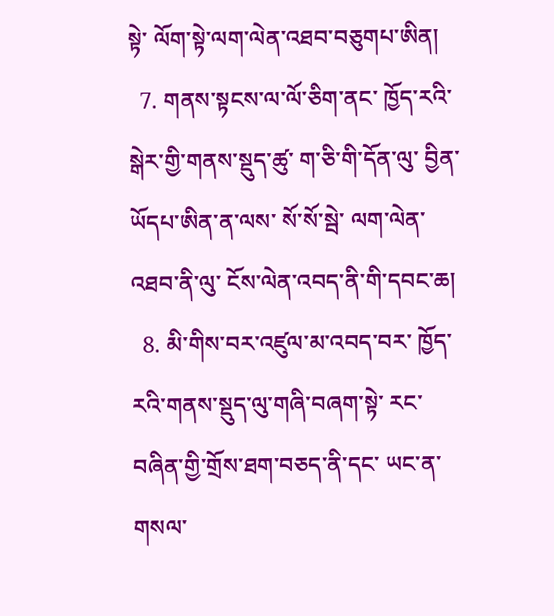སྟེ་ ལོག་སྟེ་ལག་ལེན་འཐབ་བཅུགཔ་ཨིན།
  7. གནས་སྟངས་ལ་ལོ་ཅིག་ནང་ ཁྱོད་རའི་སྒེར་གྱི་གནས་སྡུད་ཚུ་ ག་ཅི་གི་དོན་ལུ་ བྱིན་ཡོདཔ་ཨིན་ན་ལས་ སོ་སོ་སྦེ་ ལག་ལེན་འཐབ་ནི་ལུ་ ངོས་ལེན་འབད་ནི་གི་དབང་ཆ།
  8. མི་གིས་བར་འཛུལ་མ་འབད་བར་ ཁྱོད་རའི་གནས་སྡུད་ལུ་གཞི་བཞག་སྟེ་ རང་བཞིན་གྱི་གྲོས་ཐག་བཅད་ནི་དང་ ཡང་ན་ གསལ་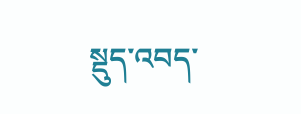སྡུད་འབད་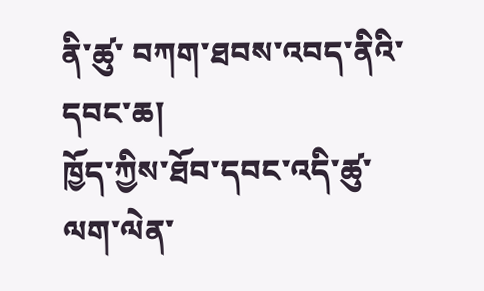ནི་ཚུ་ བཀག་ཐབས་འབད་ནིའི་དབང་ཆ།
ཁྱོད་ཀྱིས་ཐོབ་དབང་འདི་ཚུ་ལག་ལེན་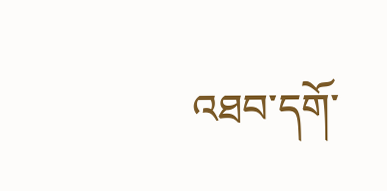འཐབ་དགོ་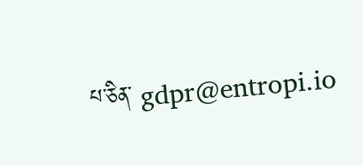པ་ཅིན་ gdpr@entropi.io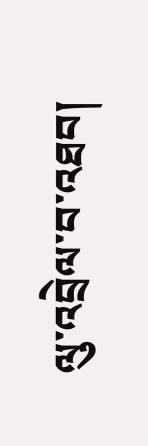ལུ་འབྲེལ་བ་འཐབ།